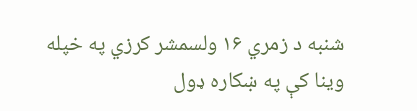شنبه د زمري ۱۶ ولسمشر کرزي په خپله وینا کې په ښکاره ډول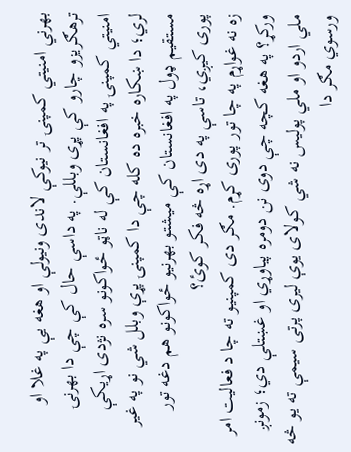بهرني امنیتي کمپنۍ تر نیوکې لاندی ونیولې او هغه یې په غلا او ترهګریزو چارو کې پړی وبللې. په داسې حال کې چې دا بهرنۍ امنیتي کمپنۍ په افغانستان کې له ناټو ځواکونو سره نژدی اړیکې لري؛ دا ښکاره خبره ده کله چې دا کمپنۍ پړې وبلل شي نو په غیر مستقیم ډول په افغانستان کې میشتو بهرنیو ځواکونو هم دغه تور پوری کیږي، تاسې په دی اړه څه فکر کوئ؟
زه نه غواړم په چا تور پوری کړم. مګر دی کمپنیو ته چا د فعالیت امر ورکړ؟ په هغه کچه چې دوی نن دومره پیاوړي او غښتلې دي؛ زمونږ ملي اردو او ملي پولیس نه شي کولای یوې لیری پرتی سیمې ته یو څه ورسوي مګر دا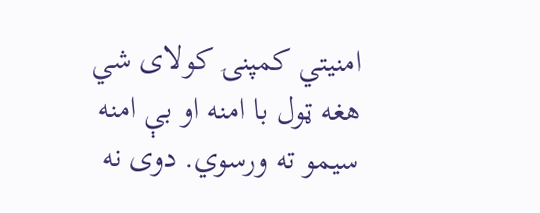امنیتي کمپنۍ کولای شي هغه ټول با امنه او بې امنه سیمو ته ورسوي. دوی نه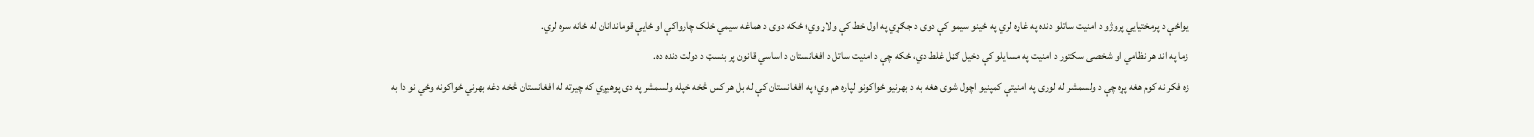یواځې د پرمختیایي پروژو د امنیت ساتلو دنده په غاړه لري په ځینو سیمو کې دوی د جګړي په اول خط کې ولاړ وي؛ ځکه دوی د هماغه سیمي خلک چارواکې او ځایې قوماندانان له ځانه سره لري.
زما په اند هر نظامي او شخصی سکتور د امنیت په مسایلو کې دخیل ګڼل غلط دي، ځکه چې د امنیت ساتل د افغانستان د اساسي قانون پر بنسټ د دولت دنده ده.
زه فکر نه کوم هغه پړه چې د ولسمشر له لوری په امنیتې کمپنیو اچول شوی هغه به د بهرنیو ځواکونو لپاره هم وي؛ په افغانستان کې له بل هر کس څخه خپله ولسمشر په دی پوهیږي که چیرته له افغانستان څخه دغه بهرني ځواکونه وځي نو دا به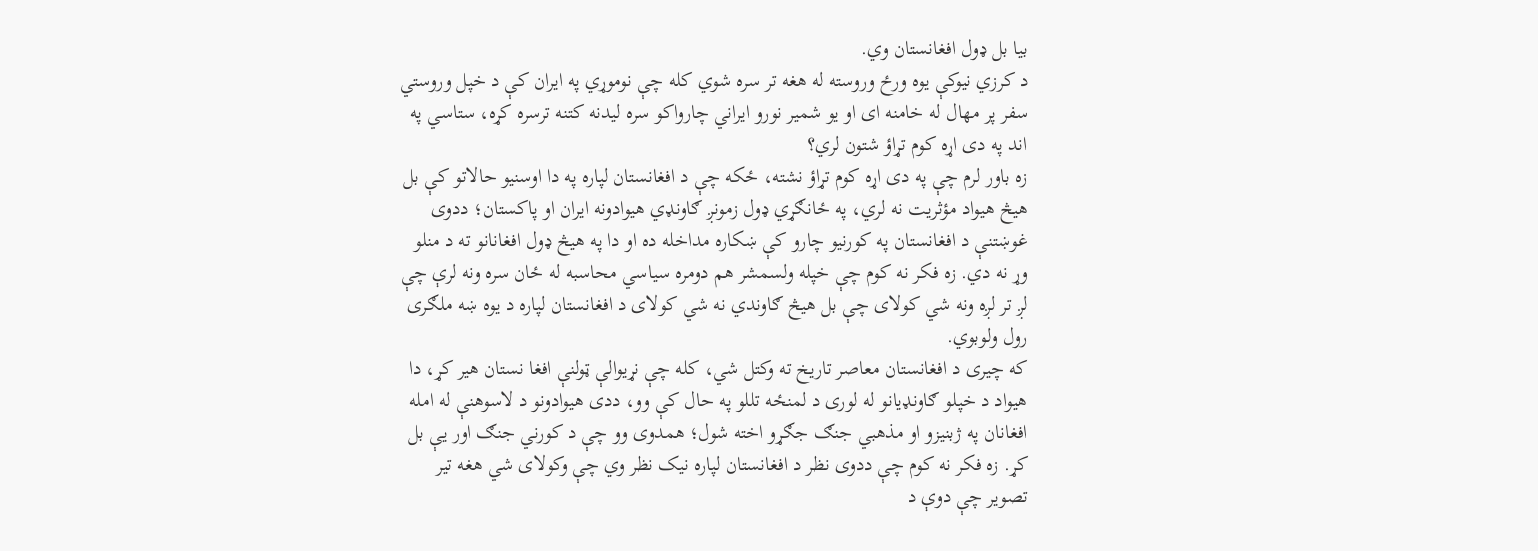بیا بل ډول افغانستان وي.
د کرزي نیوکې یوه ورځ وروسته له هغه تر سره شوي کله چې نوموړي په ایران کې د خپل وروستي سفر پر مهال له خامنه ای او یو شمیر نورو ایراني چارواکو سره لیدنه کتنه ترسره کړه، ستاسي په اند په دی اړه کوم تړاؤ شتون لري؟
زه باور لرم چې په دی اړه کوم تړاؤ نشته، ځکه چې د افغانستان لپاره په دا اوسنیو حالاتو کې بل هیڅ هیواد مؤثریت نه لري، په ځانګړي ډول زمونږ ګاونډي هیوادونه ایران او پاکستان؛ ددوی غوښتنې د افغانستان په کورنیو چارو کې ښکاره مداخله ده او دا په هيڅ ډول افغانانو ته د منلو وړ نه دي. زه فکر نه کوم چې خپله ولسمشر هم دومره سیاسي محاسبه له ځان سره ونه لرې چې لږ تر لږه ونه شي کولای چې بل هیڅ ګاوندي نه شي کولای د افغانستان لپاره د یوه ښه ملګری رول ولوبوي.
که چیری د افغانستان معاصر تاریخ ته وکتل شي، کله چې نړیوالې ټولنې افغا نستان هیر کړ، دا هیواد د خپلو ګاونډیانو له لوری د لمنځه تللو په حال کې وو، ددی هیوادونو د لاسوهنې له امله افغانان په ژبنیزو او مذهبي جنګ جګړو اخته شول؛ همدوی وو چې د کورني جنګ اور یې بل کړ. زه فکر نه کوم چې ددوی نظر د افغانستان لپاره نیک نظر وي چې وکولای شي هغه تیر تصویر چې دوې د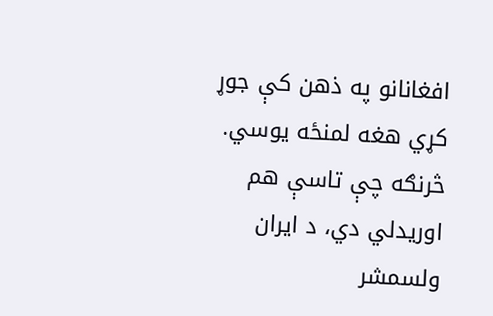افغانانو په ذهن کې جوړ کړي هغه لمنځه یوسي.
څرنګه چې تاسې هم اوریدلي دي، د ایران ولسمشر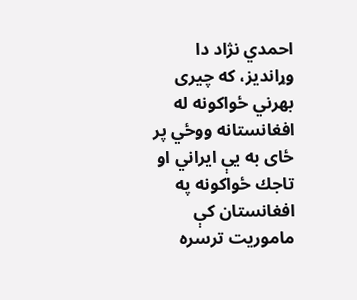احمدي نژاد دا وړانديز، که چیری بهرني ځواکونه له افغانستانه ووځي پر ځاى به یې ايراني او تاجك ځواكونه په افغانستان كې ماموريت ترسره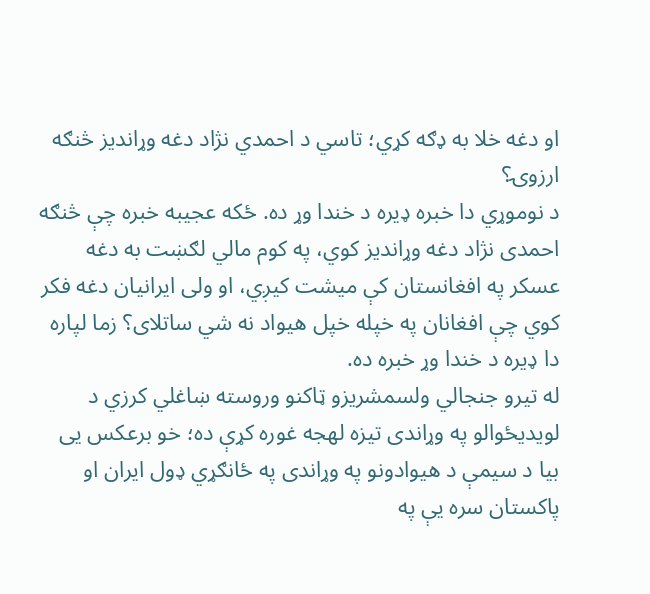او دغه خلا به ډګه کړي؛ تاسي د احمدي نژاد دغه وړاندیز څنګه ارزوۍ؟
د نوموړي دا خبره ډیره د خندا وړ ده. ځکه عجیبه خبره چې څنګه احمدی نژاد دغه وړاندیز کوي، په کوم مالي لګښت به دغه عسکر په افغانستان کې میشت کیږي، او ولی ایرانیان دغه فکر کوي چې افغانان په خپله خپل هیواد نه شي ساتلای؟ زما لپاره دا ډیره د خندا وړ خبره ده.
له تیرو جنجالي ولسمشریزو ټاکنو وروسته ښاغلي کرزي د لویدیځوالو په وړاندی تیزه لهجه غوره کړې ده؛ خو برعکس یی بیا د سیمې د هیوادونو په وړاندی په ځانګړي ډول ایران او پاکستان سره یې په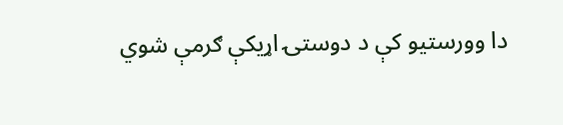دا وورستیو کې د دوستۍ اړیکې ګرمې شوي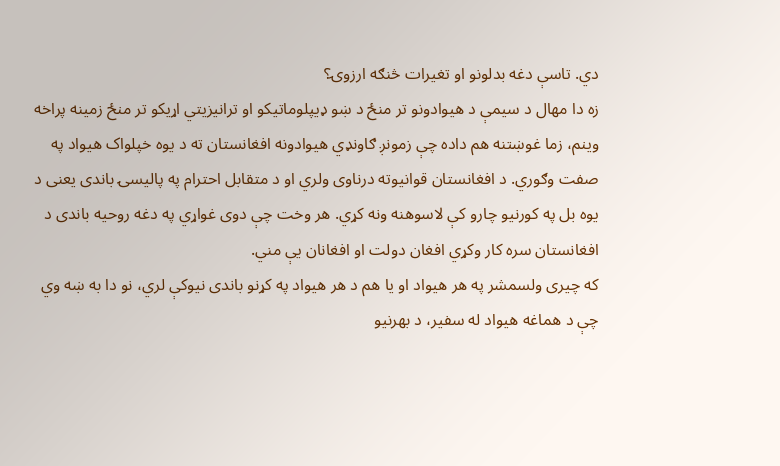دي. تاسې دغه بدلونو او تغیرات څنګه ارزوۍ؟
زه دا مهال د سیمې د هیوادونو تر منځ د ښو ډیپلوماتیکو او ترانیزیتي اړیکو تر منځ زمینه پراخه وینم، زما غوښتنه هم داده چې زمونږ ګاونډي هیوادونه افغانستان ته د یوه خپلواک هیواد په صفت وګوري. د افغانستان قوانیوته درناوی ولري او د متقابل احترام په پالیسۍ باندی یعنی د یوه بل په کورنیو چارو کې لاسوهنه ونه کړي. هر وخت چې دوی غواړي په دغه روحیه باندی د افغانستان سره کار وکړي افغان دولت او افغانان یې مني.
که چیری ولسمشر په هر هیواد او یا هم د هر هیواد په کړنو باندی نیوکې لري، نو دا به ښه وي چې د هماغه هیواد له سفیر، د بهرنیو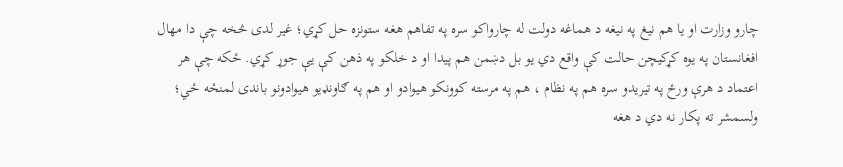چارو وزارت او یا هم نیغ په نیغه د هماغه دولت له چارواکو سره په تفاهم هغه ستونزه حل کړي؛ غیر لدی څخه چې دا مهال افغانستان په یوه کړکیچن حالت کې واقع دي یو بل دښمن هم پیدا او د خلکو په ذهن کې یې جوړ کړي. ځکه چې هر اعتماد د هرې ورځ په تیریدو سره هم په نظام ، هم په مرسته کوونکو هیوادو او هم په ګاونډیو هیوادونو باندی لمنځه ځي؛ ولسمشر ته پکار نه دي د هغه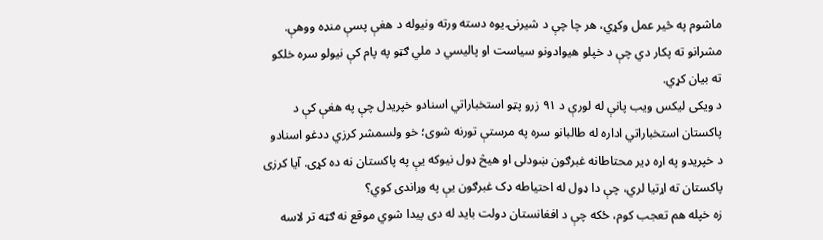ماشوم په څیر عمل وکړي، هر چا چې د شیرنۍ یوه دسته ورته ونیوله د هغې پسې منډه ووهې. مشرانو ته پکار دي چې د خپلو هیوادونو سیاست او پالیسي د ملي ګټو په پام کې نیولو سره خلکو ته بیان کړي.
د ویکی لیکس ویب پانې له لورې د ۹۱ زرو پټو استخباراتي اسنادو خپریدل چې په هغې کې د پاکستان استخباراتي اداره له طالبانو سره په مرستې تورنه شوی؛ خو ولسمشر کرزي ددغو اسنادو د خپریدو په اړه ډیر محتاطانه غبرګون ښودلی او هیڅ ډول نیوکه یې په پاکستان نه ده کړی. آیا کرزی پاکستان ته اړتیا لري، چې دا ډول له احتیاطه ډک غبرګون یې په وړاندی کوي؟
زه خپله هم تعجب کوم، ځکه چې د افغانستان دولت باید له دی پیدا شوي موقع نه ګټه تر لاسه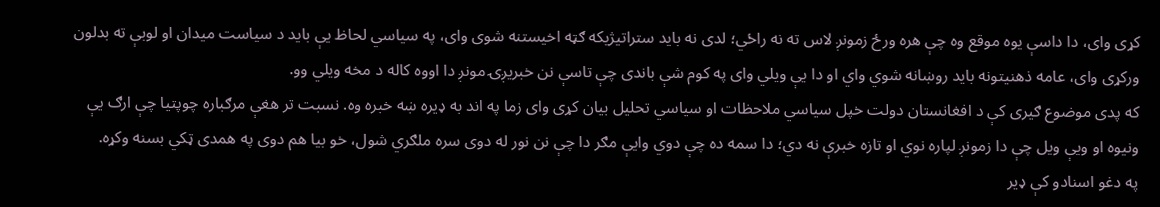کړی وای، دا داسې یوه موقع وه چې هره ورځ زمونږ لاس ته نه راځي؛ لدی نه باید ستراتیژیکه ګټه اخیستنه شوی وای، په سیاسي لحاظ یې باید د سیاست میدان او لوبې ته بدلون ورکړی وای، عامه ذهنیتونه باید روښانه شوي واي او دا یې ویلي وای په کوم شې باندی چې تاسې نن خبریږۍ مونږ دا اووه کاله د مخه ویلي وو.
که پدی موضوع ګیری کې د افغانستان دولت خپل سیاسي ملاحظات او سیاسي تحلیل بیان کړی وای زما په اند به ډيره ښه خبره وه. نسبت تر هغې مرګباره چوپتیا چې ارګ یې ونیوه او ویې ویل چې دا زمونږ لپاره نوي او تازه خبرې نه دي؛ دا سمه ده چې دوي وایې مګر دا چې نن نور له دوی سره ملګري شول، خو بیا هم دوی په همدی ټکي بسنه وکړه.
په دغو اسنادو کې ډیر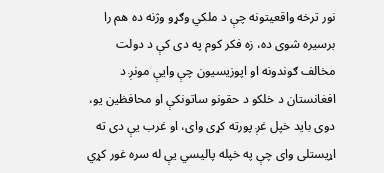نور ترخه واقعیتونه چې د ملکي وګړو وژنه ده هم را برسیره شوی ده، زه فکر کوم په دی کې د دولت مخالف ګوندونه او اپوزیسیون چې وایې مونږ د افغانستان د خلکو د حقونو ساتونکې او محافظین یو، دوی باید خپل غږ پورته کړی وای، او غرب یې دی ته اړیستلی وای چې په خپله پالیسي یې له سره غور کړي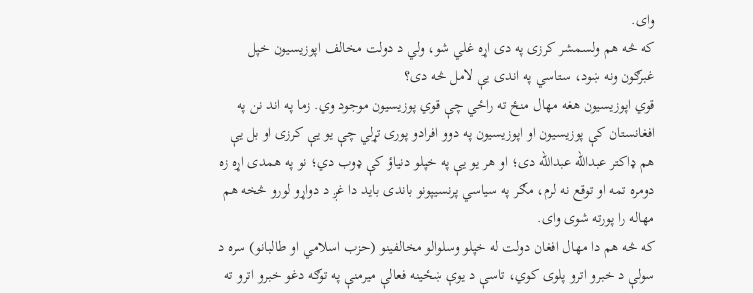وای.
که څه هم ولسمشر کرزی په دی اړه غلي شو، ولي د دولت مخالف اپوزیسیون خپل غبرګون ونه ښود، ستاسي په اندی یې لامل څه دی؟
قوي اپوزیسیون هغه مهال منځ ته راځي چې قوي پوزیسیون موجود وي. زما په اند نن په افغانستان کې پوزیسیون او اپوزیسیون په دوو افرادو پوری تړلي چې یو یې کرزی او بل یې هم ډاکتر عبدالله عبدالله دی؛ او هر یو یې په خپلو دنیاؤ کې ډوب دي؛ نو په همدی اړه زه دومره تمه او توقع نه لرم، مګر په سیاسي پرنسیپونو باندی باید دا غږ د دواړو لورو څخه هم مهاله را پورته شوی وای.
که څه هم دا مهال افغان دولت له خپلو وسلوالو مخالفینو (حزب اسلامي او طالبانو) سره د سولې د خبرو اترو پلوی کوي، تاسې د یوې ښځینه فعالې میرمنې په توګه دغو خبرو اترو ته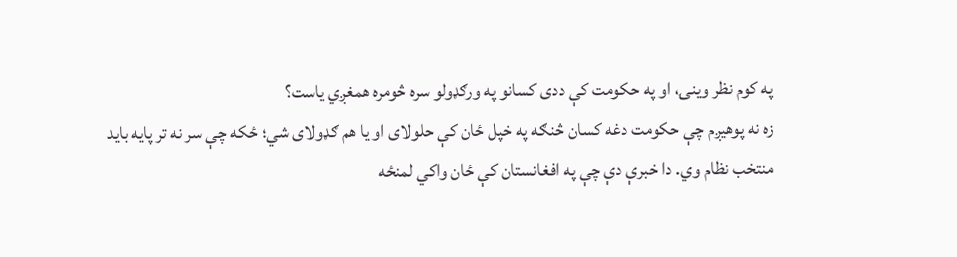په کوم نظر وینۍ، او په حکومت کې ددی کسانو په ورګډولو سره څومره همغږي یاست؟
زه نه پوهیږم چې حکومت دغه کسان څنګه په خپل ځان کې حلولای او یا هم ګډولای شي؛ ځکه چې سر نه تر پایه باید منتخب نظام وي. دا خبرې دې چې په افغانستان کې ځان واکي لمنځه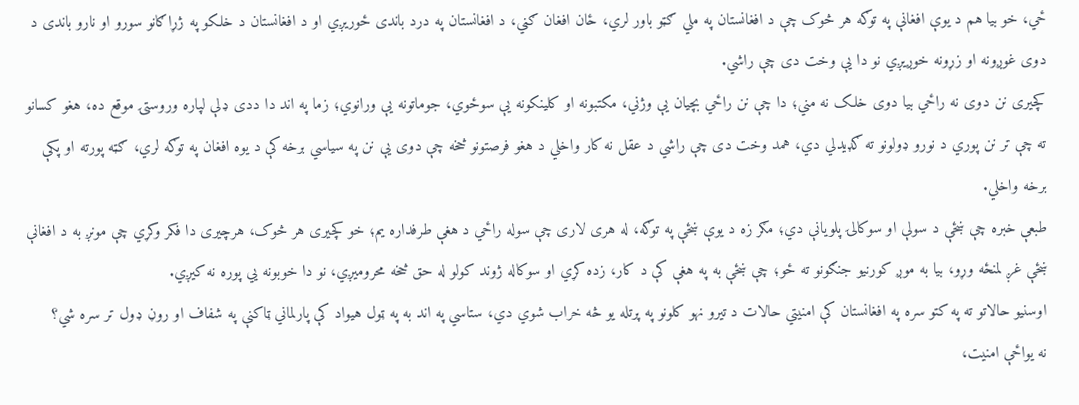ځي، خو بیا هم د یوې افغانې په توګه هر څوک چې د افغانستان په ملي ګټو باور لري، ځان افغان ګڼي، د افغانستان په درد باندی ځوریږي او د افغانستان د خلکو په ژړاګانو سورو او نارو باندی د دوی غوږونه او زړونه خوږیږي نو دا یې وخت دی چې راشي.
کچیری نن دوی نه راځي بیا دوی خلک نه مني؛ دا چې نن راځي بچیان یې وژني، مکتبونه او کلینکونه یې سوځوي، جوماتونه یې ورانوي؛ زما په اند دا ددی ډلې لپاره وروستۍ موقع ده، هغو کسانو ته چې تر نن پوري د نورو ډولونو ته ګډیدلي دي، همد وخت دی چې راشي د عقل نه کار واخلي د هغو فرصتونو څخه چې دوی یې نن په سیاسي برخه کې د یوه افغان په توګه لري، ګټه پورته او پکې برخه واخلي.
طبعې خبره چې ښځې د سولې او سوکالۍ پلویانې دي؛ مګر زه د یوې ښځې په توګه، له هری لاری چې سوله راځي د هغې طرفداره یم؛ خو کچیری هر څوک، هرچیری دا فکر وکړي چې مونږ به د افغانې ښځې غږ لمنځه وړو، بیا به موږ کورنیو جنګونو ته ځو؛ چې ښځې به په هغې کې د کار، زده کړي او سوکاله ژوند کولو له حق څخه محرومیږي، نو دا خوبونه یي پوره نه کیږي.
اوسنیو حالاتو ته په کتو سره په افغانستان کې امنیتي حالات د تیرو نهو کلونو په پرتله یو څه خراب شوي دي، ستاسي په اند به په ټول هیواد کې پارلماني ټاکنې په شفاف او روڼ ډول تر سره شي؟
نه یواځې امنیت،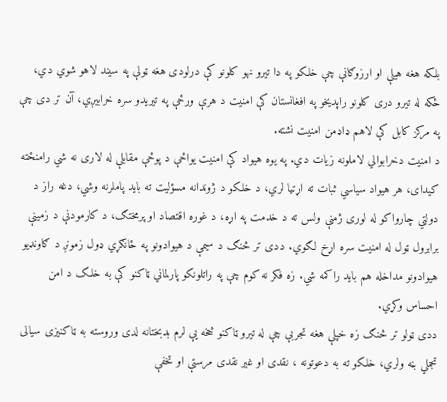بلکه هغه هیلې او ارزوګانې چې خلکو په دا تیرو نهو کلونو کې درلودی هغه ټولې په سیند لاهو شوي دي، ځکه له تیرو دری کلونو راپدیخو په افغانستان کې امنیت د هرې ورځې په تیریدو سره خرابیږي، آن تر دی چې په مرکز کابل کې لاهم ډاډمن امنیت نشته.
د امنیت دخرابوالي لاملونه زیات دي. په یوه هیواد کې امنیت یواځې د پوځې مقابلې له لاری نه شي رامنځته کیدای، هر هیواد سیاسي ثبات ته اړتیا لري، د خلکو د ژوندانه مسؤلیت ته باید پاملرنه وشي، دغه راز د دولتي چارواکو له لوری ژمنې ولس ته د خدمت په اړه، د غوره اقتصاد او پرمختګ، د کارمودنې د زمینې برابرول ټول له امنیت سره اړخ لګوي. ددی تر څنګ د سیمې د هیوادونو په ځانګړي ډول زمونږ د ګاونډیو هیوادونو مداخله هم باید راکمه شي. زه فکر نه کوم چې په راتلونکو پارلماني ټاکنو کې به خلک د امن احساس وکړي.
ددی ټولو تر څنګ زه خپلې هغه تجربې چې له تیرو ټاکنو څخه یې لرم بدبختانه لدی وروسته به ټاکنیزی سیالی تجملي بڼه ولري، خلکو ته به دعوتونه ، نقدی او غیر نقدی مرستې او تخفې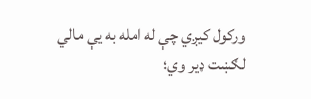ورکول کیږي چې له امله به یې مالي لګښت ډیر وي؛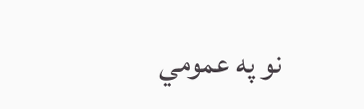نو په عمومي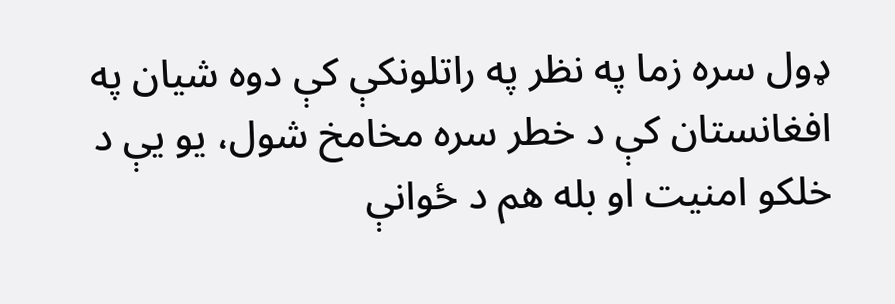ډول سره زما په نظر په راتلونکې کې دوه شیان په افغانستان کې د خطر سره مخامخ شول، یو یې د خلکو امنیت او بله هم د ځوانې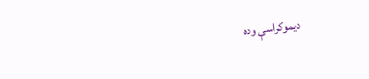دیموکراسې وده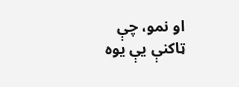او نمو، چې ټاکنې یې یوه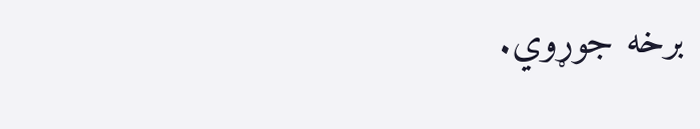برخه جوړوي.